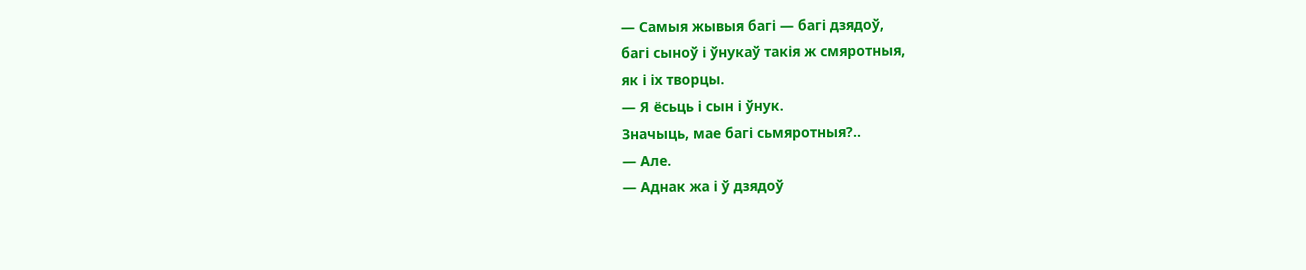— Самыя жывыя багі — багі дзядоў,
багі сыноў і ўнукаў такія ж смяротныя,
як і іх творцы.
— Я ёсьць і сын і ўнук.
Значыць, мае багі сьмяротныя?..
— Але.
— Аднак жа і ў дзядоў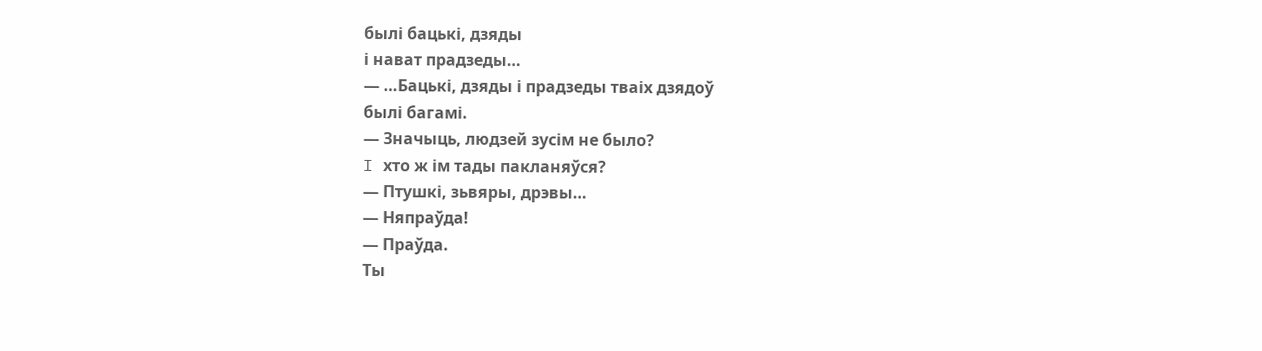былі бацькі, дзяды
і нават прадзеды…
— …Бацькі, дзяды і прадзеды тваіх дзядоў
былі багамі.
— Значыць, людзей зусім не было?
I хто ж ім тады пакланяўся?
— Птушкі, зьвяры, дрэвы…
— Няпраўда!
— Праўда.
Ты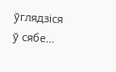ўглядзіся ў сябе…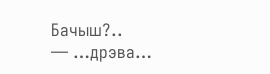Бачыш?..
— …дрэва…